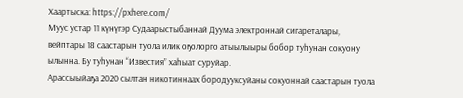Хаартыска: https://pxhere.com/
Муус устар 11 күнүгэр Судаарыстыбаннай Дуума электроннай сигареталары, вейптары 18 саастарын туола илик оҕолорго атыылыыры бобор туһунан сокуону ылынна. Бу туһунан “Известия” хаһыат суруйар.
Арассыыйаҕа 2020 сылтан никотиннаах бородууксуйаны сокуоннай саастарын туола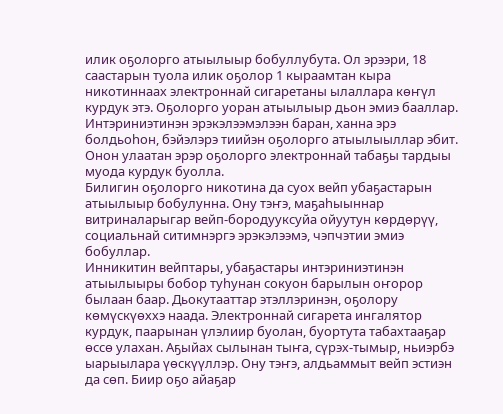илик оҕолорго атыылыыр бобуллубута. Ол эрээри, 18 саастарын туола илик оҕолор 1 кыраамтан кыра никотиннаах электроннай сигаретаны ылаллара көҥүл курдук этэ. Оҕолорго уоран атыылыыр дьон эмиэ бааллар. Интэриниэтинэн эрэкэлээмэлээн баран, ханна эрэ болдьоһон, бэйэлэрэ тиийэн оҕолорго атыылыыллар эбит. Онон улаатан эрэр оҕолорго электроннай табаҕы тардыы муода курдук буолла.
Билигин оҕолорго никотина да суох вейп убаҕастарын атыылыыр бобулунна. Ону тэҥэ, маҕаһыыннар витриналарыгар вейп-бородууксуйа ойуутун көрдөрүү, социальнай ситимнэргэ эрэкэлээмэ, чэпчэтии эмиэ бобуллар.
Инникитин вейптары, убаҕастары интэриниэтинэн атыылыыры бобор туһунан сокуон барылын оҥорор былаан баар. Дьокутааттар этэллэринэн, оҕолору көмүскүөххэ наада. Электроннай сигарета ингалятор курдук, паарынан үлэлиир буолан, буортута табахтааҕар өссө улахан. Аҕыйах сылынан тыҥа, сүрэх-тымыр, ньиэрбэ ыарыылара үөскүүллэр. Ону тэҥэ, алдьаммыт вейп эстиэн да сөп. Биир оҕо айаҕар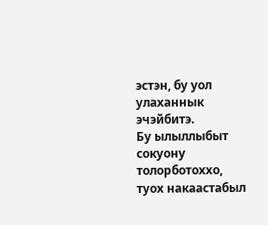эстэн, бу уол улаханнык эчэйбитэ.
Бу ылыллыбыт сокуону толорботоххо, туох накаастабыл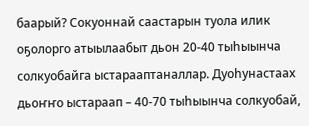баарый? Сокуоннай саастарын туола илик оҕолорго атыылаабыт дьон 20-40 тыһыынча солкуобайга ыстарааптаналлар. Дуоһунастаах дьоҥҥо ыстараап – 40-70 тыһыынча солкуобай,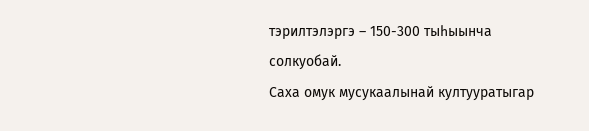тэрилтэлэргэ – 150-300 тыһыынча солкуобай.
Саха омук мусукаалынай култууратыгар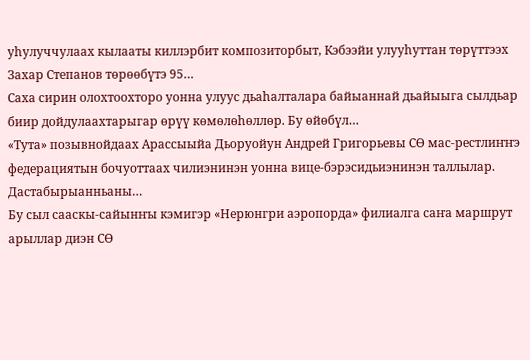уһулуччулаах кылааты киллэрбит композиторбыт, Кэбээйи улууһуттан төрүттээх Захар Степанов төрөөбүтэ 95…
Саха сирин олохтоохторо уонна улуус дьаһалталара байыаннай дьайыыга сылдьар биир дойдулаахтарыгар өрүү көмөлөһөллөр. Бу өйөбүл…
«Тута» позывнойдаах Арассыыйа Дьоруойун Андрей Григорьевы СӨ мас-рестлиҥҥэ федерациятын бочуоттаах чилиэнинэн уонна вице-бэрэсидьиэнинэн таллылар. Дастабырыанньаны…
Бу сыл сааскы-сайынҥы кэмигэр «Нерюнгри аэропорда» филиалга саҥа маршрут арыллар диэн СӨ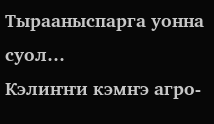Тырааныспарга уонна суол…
Кэлиҥҥи кэмҥэ агро-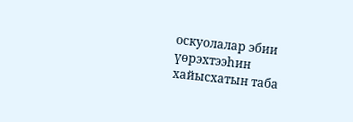оскуолалар эбии үөрэхтээһин хайысхатын таба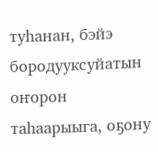туһанан, бэйэ бородууксуйатын оҥорон таһаарыыга, оҕону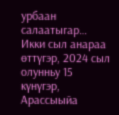урбаан салаатыгар…
Икки сыл анараа өттүгэр, 2024 сыл олунньу 15 күнүгэр, Арассыыйа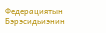Федерациятын Бэрэсидьиэнин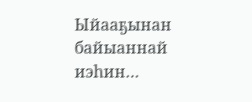Ыйааҕынан байыаннай иэһин…